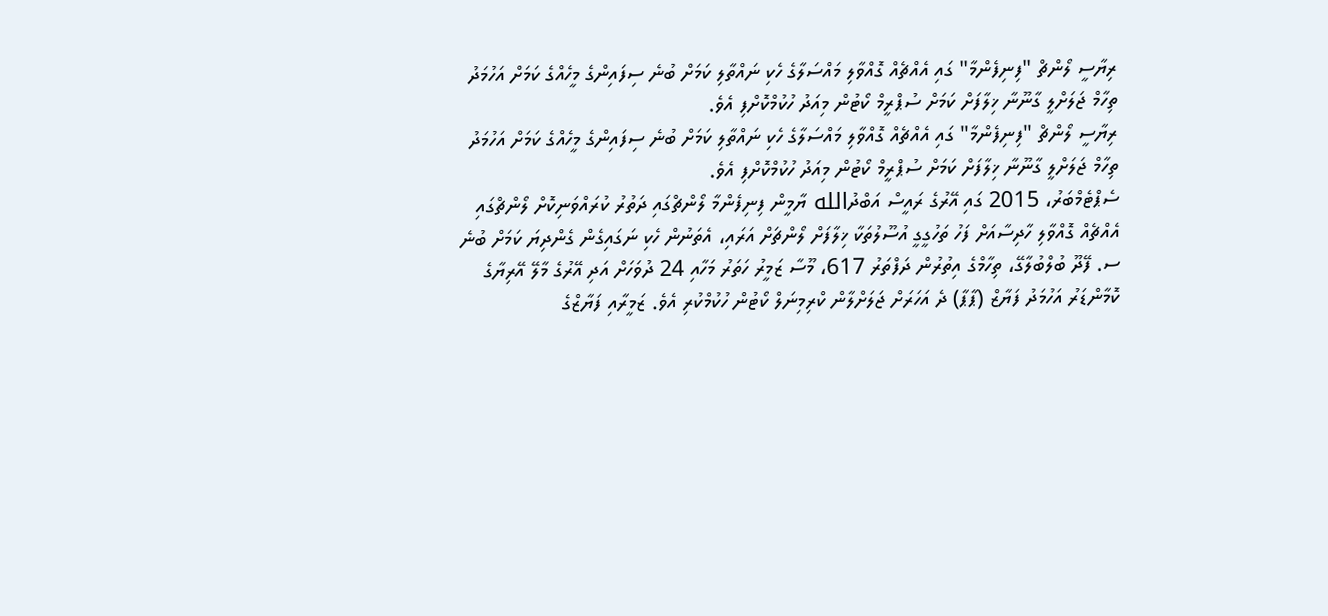ރިޔާސީ ލޯންޗް "ފިނިފެންމާ" ގައި އެއްޗެއް ގޮއްވާލި މައްސަލާގެ ހެކި ނައްތާލި ކަމަށް ބުނެ ސިފައިންގެ މީހެއްގެ ކަމަށް އަހުމަދު ތިހާމް ޖަލަށްލީ ގާނޫނާ ޚިލާފަށް ކަމަށް ސުޕްރީމް ކޯޓުން މިއަދު ހުކުމްކޮށްފި އެވެ.
ރިޔާސީ ލޯންޗް "ފިނިފެންމާ" ގައި އެއްޗެއް ގޮއްވާލި މައްސަލާގެ ހެކި ނައްތާލި ކަމަށް ބުނެ ސިފައިންގެ މީހެއްގެ ކަމަށް އަހުމަދު ތިހާމް ޖަލަށްލީ ގާނޫނާ ޚިލާފަށް ކަމަށް ސުޕްރީމް ކޯޓުން މިއަދު ހުކުމްކޮށްފި އެވެ.
ސެޕްޓެމްބަރު، 2015 ގައި އޭރުގެ ރައީސް އަބްދުالله ޔާމީން ފިނިފެންމާ ލޯންޗްގައި ދަތުރު ކުރައްވަނިކޮށް ލޯންޗްގައި އެއްޗެއް ގޮއްވާލި ހާދިސާއަށް ފަހު ތަހުގީގީ އުސޫލުތަކާ ޚިލާފަށް ލޯންޗަށް އަރައި، އެތަނުން ހެކި ނަގައިގެން ގެންދިޔަ ކަމަށް ބުނެ ސ. ފޭދޫ ބުލްބުލާގޭ، ތިހާމްގެ އިތުރުން ދަފްތަރު 617، މޫސާ ޒަމީރު ހަތަރު މަހާއި 24 ދުވަހަށް އަދި އޭރުގެ މާލޭ އޭރިޔާގެ ކޮމާންޑަރު އަހުމަދު ފަޔާޒް (ޕާޕާ) ދެ އަހަރަށް ޖަލަށްލާން ކްރިމިނަލް ކޯޓުން ހުކުމްކުރި އެވެ. ޒަމީރާއި ފަޔާޒްގެ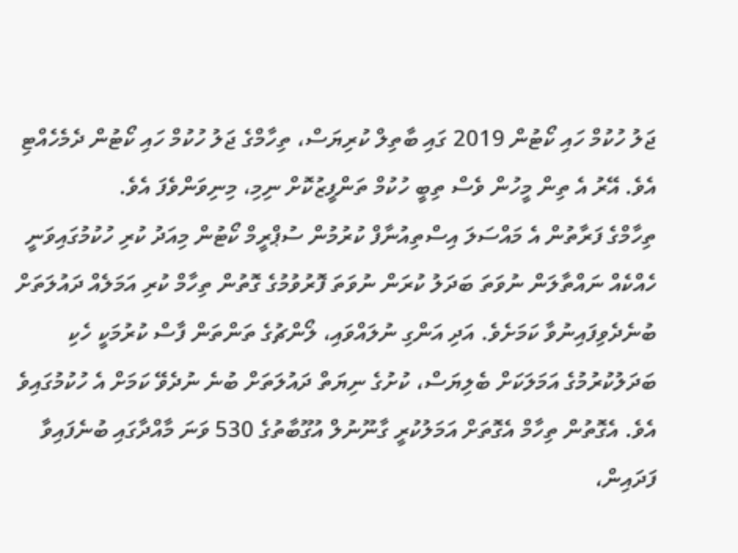ޖަލު ހުކުމް ހައި ކޯޓުން 2019 ގައި ބާތިލް ކުރިޔަސް، ތިހާމްގެ ޖަލު ހުކުމް ހައި ކޯޓުން ދެމެހެއްޓި އެވެ. އޭރު އެ ތިން މީހުން ވެސް ތިބީ ހުކުމް ތަންފީޒުކޮށް ނިމި، މިނިވަންވެފަ އެވެ.
ތިހާމްގެ ފަރާތުން އެ މައްސަލަ އިސްތިއުނާފް ކުރުމުން ސުޕްރީމް ކޯޓުން މިއަދު ކުރި ހުކުމުގައިވަނީ ހެއްކެއް ނައްތާލަން ނުވަތަ ބަދަލު ކުރަން ނުވަތަ ފޮރުވުމުގެ ގޮތުން ތިހާމް ކުރި އަމަލެއް ދައުލަތަށް ބުނެދެވިފައިނުވާ ކަމަށެވެ. އަދި އަންގި ނުލައްވައި، ލޯންޗުގެ ތަންތަން ފާސް ކުރުމަކީ ހެކި ބަދަލުކުރުމުގެ އަމަލަކަށް ބެލިޔަސް، ކުށުގެ ނިޔަތް ދައުލަތަށް ބުނެ ނުދެވޭ ކަމަށް އެ ހުކުމުގައިވެ އެވެ. އެގޮތުން ތިހާމް އެގޮތަށް އަމަލުކުރީ ގާނޫނުލް އުގޫބާތުގެ 530 ވަނަ މާއްދާގައި ބުނެފައިވާ ފަދައިން،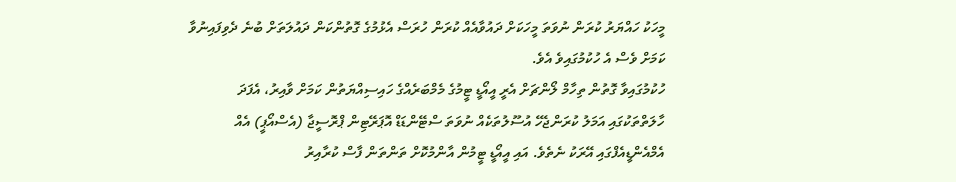މީހަކު ހައްޔަރު ކުރަން ނުވަތަ މީހަކަށް ދައުވާއެއް ކުރަން ހުރަސް އެޅުމުގެ ގޮތުންކަން ދައުލަތަށް ބުނެ ދެވިފައިނުވާ ކަމަށް ވެސް އެ ހުކުމުގައިވެ އެވެ.
ހުކުމުގައިވާ ގޮތުން ތިހާމް ލޯންޗަށް އެރީ އީއޯޑީ ޓީމުގެ މެމްބަރެއްގެ ހައިސިއްޔަތުން ކަމަށް ވާއިރު، އެފަދަ ހާލަތްތަކުގައި އަމަލު ކުރަންޖެހޭ އުސޫލުތަކެއް ނުވަތަ ސްޓޭންޑަޑް އޮޕަރޭޓިން ޕްރޮސީޖާ (އެސްއޯޕީ) އެއް އެމްއެންޑީއެފްގައި އޭރަކު ނެތެވެ. އައި އީއޯޑީ ޓީމުން އާންމުކޮށް ތަންތަން ފާސް ކުރާއިރު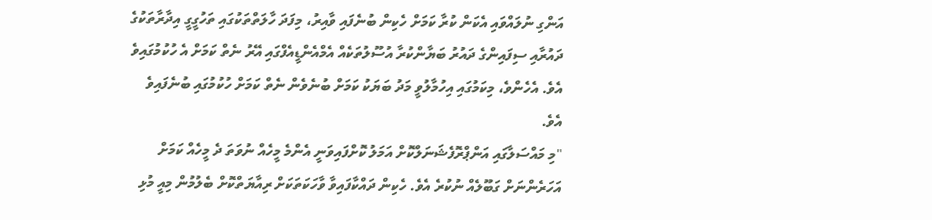އަންގި ނުލައްވައި އެކަން ކުރާ ކަމަށް ހެކިން ބުނެފައި ވާއިރު، މިފަދަ ހާލަތްތަކުގައި ތަހުގީގީ އިދާރާތަކުގެ ދައުރާއި ސިފައިންގެ ދައުރު ބަޔާންކުރާ އުސޫލުތަކެއް އެމްއެންޑީއެފްގައި އޭރު ނެތް ކަމަށް އެ ހުކުމުގައިވެ އެވެ. އެހެންވެ، މިކަމުގައި އިހުމާލުވީ މަދު ބަޔަކު ކަމަށް ބުނެވެން ނެތް ކަމަށް ހުކުމުގައި ބުނެފައިވެ އެވެ.
"މި މައްސަލާގައި އަންޕްރޮފެޝަނަލްކޮށް އަމަލު ކޮށްފައިވަނީ އެންމެ މީހެއް ނުވަތަ ދެ މީހެއް ކަމަށް އަހަރެންނަށް ގަބޫލެއް ނުކުރެ އެވެ. ހެކިން ދައްކާފައިވާ ވާހަކަތަކަށް ރިއާޔަތްކޮށް ބެލުމުން މިއީ މުޅި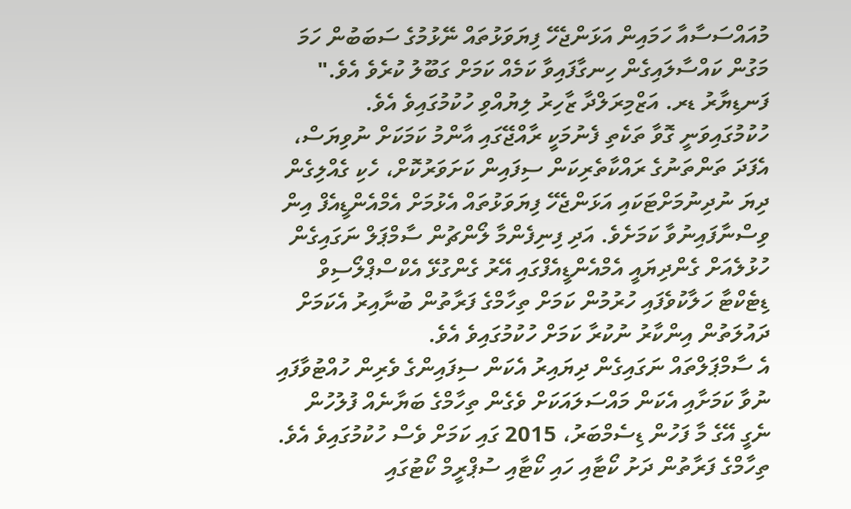މުއައްސަސާއާ ހަމައިން އަޅަންޖެހޭ ފިޔަވަޅުތައް ނޭޅުމުގެ ސަބަބުން ހަމަ މަގުން ކައްސާލައިގެން ހިނގާފައިވާ ކަމެއް ކަމަށް ގަބޫލު ކުރެވެ އެވެ." ފަނޑިޔާރު ޑރ. އަޒްމިރަލްދާ ޒާހިރު ލިޔުއްވި ހުކުމުގައިވެ އެވެ.
ހުކުމުގައިވަނީ ގޮވާ ތަކެތި ފެނުމަކީ ރާއްޖޭގައި އާންމު ކަމަކަށް ނުވިޔަސް، އެފަދަ ތަންތަނުގެ ރައްކާތެރިކަން ސިފައިން ކަށަވަރުކޮށް، ހެކި ގެއްލިގެން ދިޔަ ނުދިނުމަށްޓަކައި އަޅަންޖެހޭ ފިޔަވަޅުތައް އެޅުމަށް އެމްއެންޑީއެފް އިން ވިސްނާފައިނުވާ ކަމަށެވެ. އަދި ފިނިފެންމާ ލޯންޗުން ސާމްޕަލް ނަގައިގެން ހުޅުލެއަށް ގެންދިޔައީ އެމްއެންޑީއެފްގައި އޭރު ގެންގުޅޭ އެކްސްޕްލޯސިވް ޑިޓެކްޓާ ހަލާކުވެފައި ހުރުމުން ކަމަށް ތިހާމްގެ ފަރާތުން ބުނާއިރު އެކަމަށް ދައުލަތުން އިންކާރު ނުކުރާ ކަމަށް ހުކުމުގައިވެ އެވެ.
އެ ސާމްޕަލްތައް ނަގައިގެން ދިޔައިރު އެކަން ސިފައިންގެ ވެރިން ހުއްޓުވާފައި ނުވާ ކަމަށާއި އެކަން މައްސަލައަކަށް ވެގެން ތިހާމްގެ ބަޔާނެއް ފުލުހުން ނެގީ އޭގެ މާ ފަހުން ޑިސެމްބަރު، 2015 ގައި ކަމަށް ވެސް ހުކުމުގައިވެ އެވެ.
ތިހާމްގެ ފަރާތުން ދަށު ކޯޓާއި ހައި ކޯޓާއި ސުޕްރީމް ކޯޓުގައި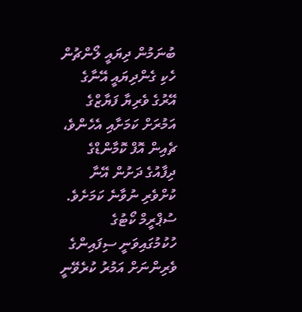ބުނަމުން ދިޔައީ ލޯންޗުން ހެކި ގެންދިޔައީ އޭނާގެ އޭރުގެ ވެރިޔާ ފަޔާޒްގެ އަމުރަށް ކަމަށާއި އެހެންވެ، ޗެއިން އޮފް ކޮމާންޑްގެ ދިފާއުގެ ދަށުން އޭނާ ކުށްވެރި ނުވާނެ ކަމަށެވެ.
ސުޕްރީމް ކޯޓުގެ ހުކުމުގައިވަނީ ސިފައިންގެ ވެރިންނަށް އަމުރު ކުރެވޭނީ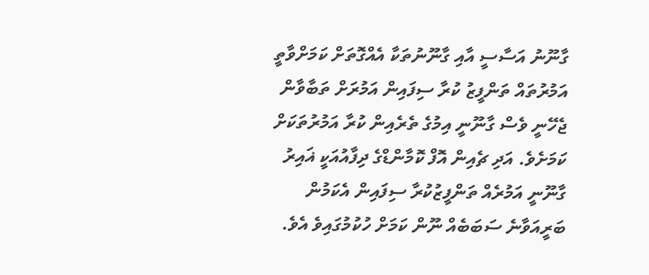ގާނޫނު އަސާސީ އާއި ގާނޫނުތަކާ އެއްގޮތަށް ކަމަށްވާތީ އަމުރުތައް ތަންފީޒު ކުރާ ސިފައިން އަމުރަށް ތަބާވާން ޖެހޭނީ ވެސް ގާނޫނީ އިމުގެ ތެރެއިން ކުރާ އަމުރުތަކަށް ކަމަށެވެ. އަދި ޗެއިން އޮފް ކޮމާންޑްގެ ދިފާއުއަކީ ޣައިރު ގާނޫނީ އަމުރެއް ތަންފީޒުކުރާ ސިފައިން އެކަމުން ބަރީއަވާނެ ސަބަބެއް ނޫން ކަމަށް ހުކުމުގައިވެ އެވެ.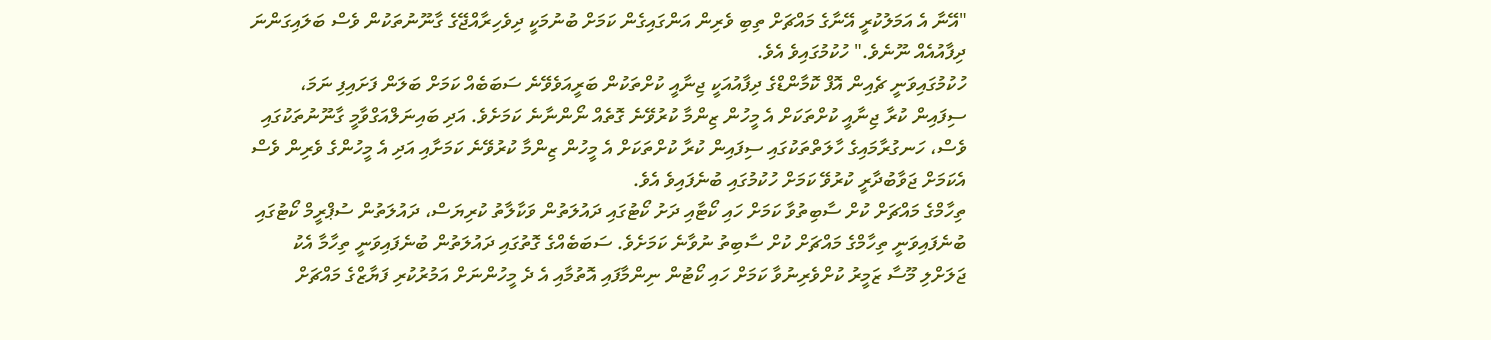"އޭނާ އެ އަމަލުކުރީ އޭނާގެ މައްޗަށް ތިބި ވެރިން އަންގައިގެން ކަމަށް ބުނުމަކީ ދިވެހިރާއްޖޭގެ ގާނޫނުތަކުން ވެސް ބަލައިގަންނަ ދިފާއުއެއް ނޫނެވެ." ހުކުމުގައިވެ އެވެ.
ހުކުމުގައިވަނީ ޗެއިން އޮފް ކޮމާންޑްގެ ދިފާއުއަކީ ޖިނާއީ ކުށްތަކުން ބަރީއަވެވޭނެ ސަބަބެއް ކަމަށް ބަލަން ފަށައިފި ނަމަ، ސިފައިން ކުރާ ޖިނާއީ ކުށްތަކަށް އެ މީހުން ޒިންމާ ކުރުވޭނެ ގޮތެއް ނޯންނާނެ ކަމަށެވެ. އަދި ބައިނަލްއަގްވާމީ ގާނޫނުތަކުގައި ވެސް، ހަނގުރާމައިގެ ހާލަތްތަކުގައި ސިފައިން ކުރާ ކުށްތަކަށް އެ މީހުން ޒިންމާ ކުރުވޭނެ ކަމަށާއި އަދި އެ މީހުންގެ ވެރިން ވެސް އެކަމަށް ޖަވާބުދާރީ ކުރުވޭ ކަމަށް ހުކުމުގައި ބުނެފައިވެ އެވެ.
ތިހާމްގެ މައްޗަށް ކުށް ސާބިތުވާ ކަމަށް ހައި ކޯޓާއި ދަށު ކޯޓުގައި ދައުލަތުން ވަކާލާތު ކުރިޔަސް، ދައުލަތުން ސުޕްރީމް ކޯޓުގައި ބުނެފައިވަނީ ތިހާމްގެ މައްޗަށް ކުށް ސާބިތު ނުވާނެ ކަމަށެވެ. ސަބަބެއްގެ ގޮތުގައި ދައުލަތުން ބުނެފައިވަނީ ތިހާމާ އެކު ޖަލަށްލި މޫސާ ޒަމީރު ކުށްވެރިނުވާ ކަމަށް ހައި ކޯޓުން ނިންމާފައި އޮތުމާއި އެ ދެ މީހުންނަށް އަމުރުކުރި ފަޔާޒްގެ މައްޗަށް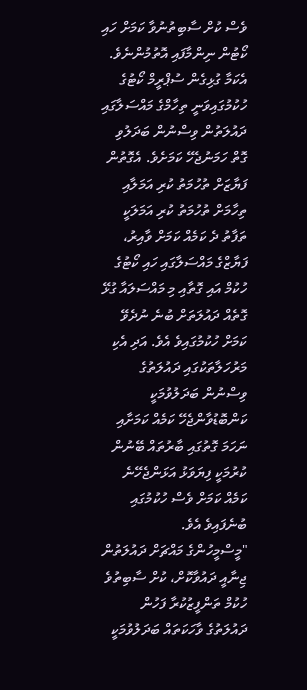ވެސް ކުށް ސާބިތުނުވާ ކަމަށް ހައި ކޯޓުން ނިންމާފައި އޮތުމުންނެވެ.
އެކަމާ ގުޅިގެން ސުޕްރީމް ކޯޓުގެ ހުކުމުގައިވަނީ ތިހާމްގެ މައްސަލާގައި ދައުލަތުން ވިސްނުން ބަދަލުވި ގޮތް ހަމަނުޖެހޭ ކަމަށެވެ. އެގޮތުން ފަޔާޒަށް ތުހުމަތު ކުރި އަމަލާއި ތިހާމަށް ތުހުމަތު ކުރި އަމަލަކީ ތަފާތު ދެ ކަމެއް ކަމަށް ވާއިރު، ފަޔާޒްގެ މައްސަލާގައި ހައި ކޯޓުގެ ހުކުމް އައި ގޮތާއި މި މައްސަލައާ ގުޅޭ ގޮތެއް ދައުލަތަށް ބުނެ ނުދެވޭ ކަމަށް ހުކުމުގައިވެ އެވެ. އަދި އެކި މަރުހަލާތަކުގައި ދައުލަތުގެ ވިސްނުން ބަދަލުވުމަކީ ކަންބޮޑުވާންޖެހޭ ކަމެއް ކަމަށާއި ނަހަމަ ގޮތުގައި ބާރުތައް ބޭނުން ކުރުމަކީ ފިޔަވަޅު އަޅަންޖެހޭނެ ކަމެއް ކަމަށް ވެސް ހުކުމުގައި ބުނެފައިވެ އެވެ.
"މީސްމީހުންގެ މައްޗަށް ދައުލަތުން ޖިނާއީ ދައުވާކޮށް، ކުށް ސާބިތުވެ ހުކުމް ތަންފީޒުކުރާ ފަހުން ދައުލަތުގެ ވާހަކަތައް ބަދަލުވުމަކީ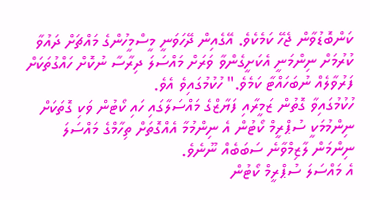ކަންބޮޑުވާން ޖެހޭ ކަމެކެވެ. އޭގެއިން ދޭހަވަނީ މީސްމީހުންގެ މައްޗަށް ދައުވާ ކުރުމަށް ނިންމަނީ އެކަށީގެންވާ ވަރަށް މައްސަލަ ދިރާސާ ނުކޮށް ހައްގުތަކަށް ފަރުވާލެއް ނުބަހައްޓާ ކަމެވެ." ހުކުމުގައިވެ އެވެ.
ހުކުމުގައިވާ ގޮތުން ޒަމީރާއި ފަޔާޒްގެ މައްސަލާގައި ހައި ކޯޓުން ވަކި ގޮތަކަށް ނިންމުމަކީ ސުޕްރީމް ކޯޓުން އެ ނިންމުމާ އެއްގޮތަށް ތިހާމްގެ މައްސަލަ ނިންމަން ލާޒިމްވާނެ ސަބަބެއް ނޫނެވެ.
އެ މައްސަލަ ސުޕްރީމް ކޯޓުން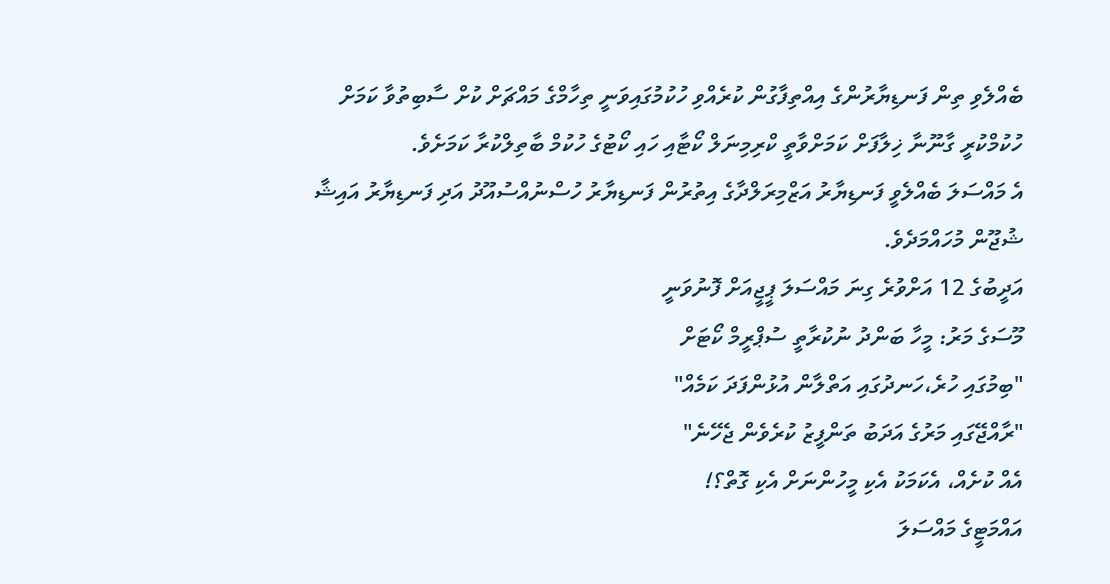ބެއްލެވި ތިން ފަނޑިޔާރުންގެ އިއްތިފާގުން ކުރެއްވި ހުކުމުގައިވަނީ ތިހާމްގެ މައްޗަށް ކުށް ސާބިތުވާ ކަމަށް ހުކުމްކުރީ ގާނޫނާ ޚިލާފަށް ކަމަށްވާތީ ކްރިމިނަލް ކޯޓާއި ހައި ކޯޓުގެ ހުކުމް ބާތިލްކުރާ ކަމަށެވެ.
އެ މައްސަލަ ބެއްލެވީ ފަނޑިޔާރު އަޒްމިރަލްދާގެ އިތުރުން ފަނޑިޔާރު ހުސްނުއްސުއޫދު އަދި ފަނޑިޔާރު އައިޝާ ޝުޖޫން މުހައްމަދެވެ.
އަދީބުގެ 12 އަށްވުރެ ގިނަ މައްސަލަ ޕީޖީއަށް ފޮނުވަނީ
މޫސަގެ މަރު: މީހާ ބަންދު ނުކުރާތީ ސުޕްރީމް ކޯޓަށް
"ބިމުގައި ހުރެ،ހަނދުގައި އަތްލާން އުޅުންފަދަ ކަމެއް"
"ރާއްޖޭގައި މަރުގެ އަދަބު ތަންފީޒު ކުރެވެން ޖެހޭނެ"
އެއް ކުށެއް، އެކަމަކު އެކި މީހުންނަށް އެކި ގޮތް؟!
އައްމަޓީގެ މައްސަލަ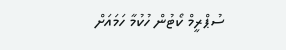ސުޕްރީމް ކޯޓުން ހުކުމާ ހަމައަށް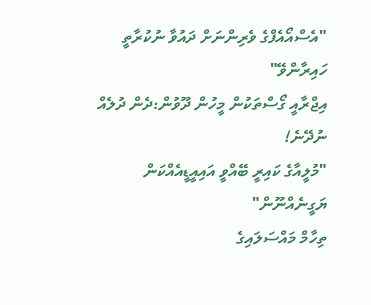"އެސްއޯއެފްގެ ވެރިންނަށް ދައުވާ ނުކުރާތީ ހައިރާންވޭ"
އިޖްރާއީ ގޯސްތަކުން މީހުން ދޫވުން:ދެން ދުލެއް ނުދޭނެ!
"މުލީއާގެ ކައިރީ ބޭއްވީ އައިއީޑީއެއްކަން ޔަގީނެއްނޫން"
ތިހާމް މައްސަލައިގެ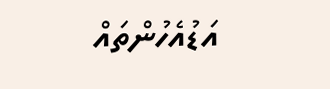އަޑުއެހުންތައް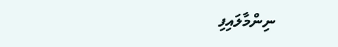ނިންމާލައިފި